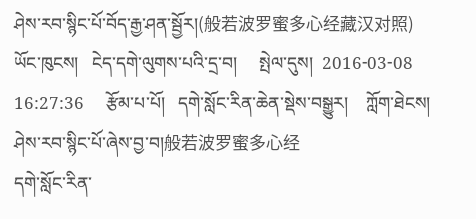ཤེས་རབ་སྙིང་པོ་བོད་རྒྱ་ཤན་སྦྱོར།(般若波罗蜜多心经藏汉对照)
ཡོང་ཁུངས།   ངེད་དགེ་ལུགས་པའི་དྲ་བ།     སྤེལ་དུས།  2016-03-08 16:27:36     རྩོམ་པ་པོ།   དགེ་སློང་རིན་ཆེན་སྡེས་བསྒྱུར།    ཀློག་ཐེངས།
ཤེས་རབ་སྙིང་པོ་ཞེས་བྱ་བ།般若波罗蜜多心经
དགེ་སློང་རིན་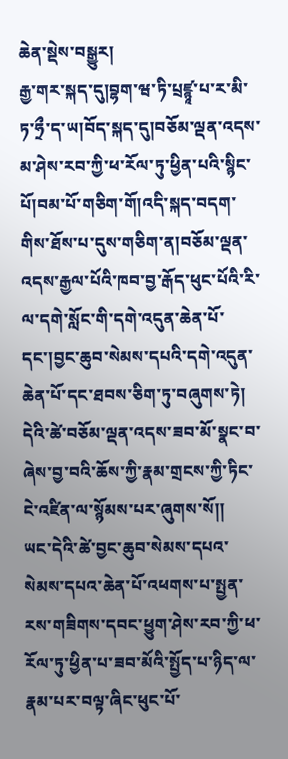ཆེན་སྡེས་བསྒྱུར།
རྒྱ་གར་སྐད་དུ།བྷག་ཝ་ཏི་པྲཛྙཱ་པ་ར་མི་ཏ་ཧྲྀ་ད་ཡ།བོད་སྐད་དུ།བཅོམ་ལྡན་འདས་མ་ཤེས་རབ་ཀྱི་ཕ་རོལ་ཏུ་ཕྱིན་པའི་སྙིང་པོ།བམ་པོ་གཅིག་གོ།འདི་སྐད་བདག་གིས་ཐོས་པ་དུས་གཅིག་ན།བཅོམ་ལྡན་འདས་རྒྱལ་པོའི་ཁབ་བྱ་རྒོད་ཕུང་པོའི་རི་ལ་དགེ་སློང་གི་དགེ་འདུན་ཆེན་པོ་དང་།བྱང་ཆུབ་སེམས་དཔའི་དགེ་འདུན་ཆེན་པོ་དང་ཐབས་ཅིག་ཏུ་བཞུགས་ཏེ།
དེའི་ཚེ་བཅོམ་ལྡན་འདས་ཟབ་མོ་སྣང་བ་ཞེས་བྱ་བའི་ཆོས་ཀྱི་རྣམ་གྲངས་ཀྱི་ཏིང་ངེ་འཛིན་ལ་སྙོམས་པར་ཞུགས་སོ།།
ཡང་དེའི་ཚེ་བྱང་ཆུབ་སེམས་དཔའ་སེམས་དཔའ་ཆེན་པོ་འཕགས་པ་སྤྱན་རས་གཟིགས་དབང་ཕྱུག་ཤེས་རབ་ཀྱི་ཕ་རོལ་ཏུ་ཕྱིན་པ་ཟབ་མོའི་སྤྱོད་པ་ཉིད་ལ་རྣམ་པར་བལྟ་ཞིང་ཕུང་པོ་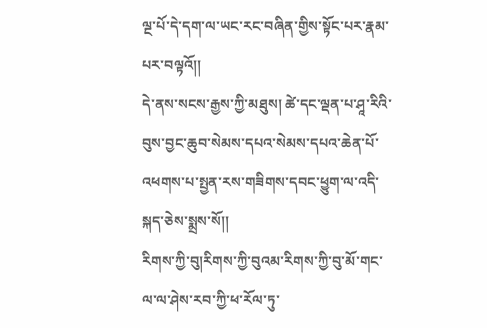ལྔ་པོ་དེ་དག་ལ་ཡང་རང་བཞིན་གྱིས་སྟོང་པར་རྣམ་པར་བལྟའོ།།
དེ་ནས་སངས་རྒྱས་ཀྱི་མཐུས། ཚེ་དང་ལྡན་པ་ཤཱ་རིའི་བུས་བྱང་ཆུབ་སེམས་དཔའ་སེམས་དཔའ་ཆེན་པོ་འཕགས་པ་སྤྱན་རས་གཟིགས་དབང་ཕྱུག་ལ་འདི་སྐད་ཅེས་སྨྲས་སོ།།
རིགས་ཀྱི་བུ།རིགས་ཀྱི་བུའམ་རིགས་ཀྱི་བུ་མོ་གང་ལ་ལ་ཤེས་རབ་ཀྱི་ཕ་རོལ་ཏུ་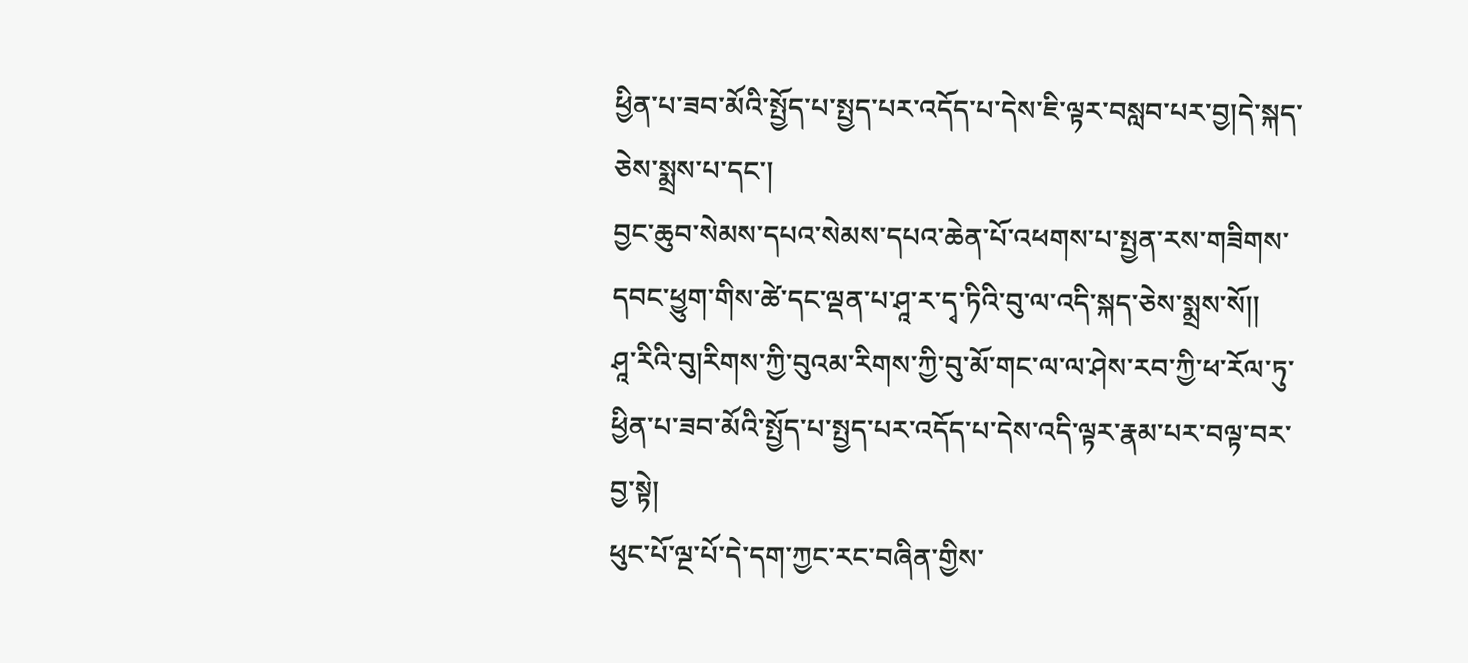ཕྱིན་པ་ཟབ་མོའི་སྤྱོད་པ་སྤྱད་པར་འདོད་པ་དེས་ཇི་ལྟར་བསླབ་པར་བྱ།དེ་སྐད་ཅེས་སྨྲས་པ་དང་།
བྱང་ཆུབ་སེམས་དཔའ་སེམས་དཔའ་ཆེན་པོ་འཕགས་པ་སྤྱན་རས་གཟིགས་དབང་ཕྱུག་གིས་ཚེ་དང་ལྡན་པ་ཤཱ་ར་དྭ་ཏིའི་བུ་ལ་འདི་སྐད་ཅེས་སྨྲས་སོ།།
ཤཱ་རིའི་བུ།རིགས་ཀྱི་བུའམ་རིགས་ཀྱི་བུ་མོ་གང་ལ་ལ་ཤེས་རབ་ཀྱི་ཕ་རོལ་ཏུ་ཕྱིན་པ་ཟབ་མོའི་སྤྱོད་པ་སྤྱད་པར་འདོད་པ་དེས་འདི་ལྟར་རྣམ་པར་བལྟ་བར་བྱ་སྟེ།
ཕུང་པོ་ལྔ་པོ་དེ་དག་ཀྱང་རང་བཞིན་གྱིས་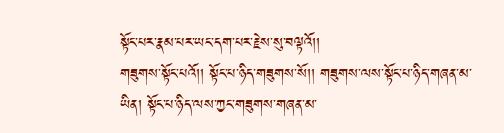སྟོང་པར་རྣམ་པར་ཡང་དག་པར་རྗེས་སུ་བལྟའོ།།
གཟུགས་སྟོང་པའོ།། སྟོང་པ་ཉིད་གཟུགས་སོ།། གཟུགས་ལས་སྟོང་པ་ཉིད་གཞན་མ་ཡིན། སྟོང་པ་ཉིད་ལས་ཀྱང་གཟུགས་གཞན་མ་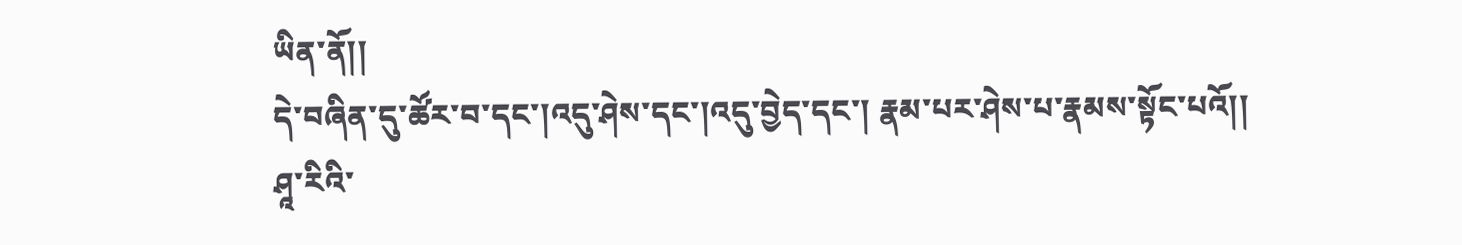ཡིན་ནོ།།
དེ་བཞིན་དུ་ཚོར་བ་དང་།འདུ་ཤེས་དང་།འདུ་བྱེད་དང་། རྣམ་པར་ཤེས་པ་རྣམས་སྟོང་པའོ།།
ཤཱ་རིའི་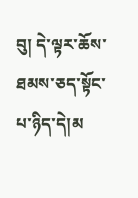བུ། དེ་ལྟར་ཆོས་ཐམས་ཅད་སྟོང་པ་ཉིད་དེ།མ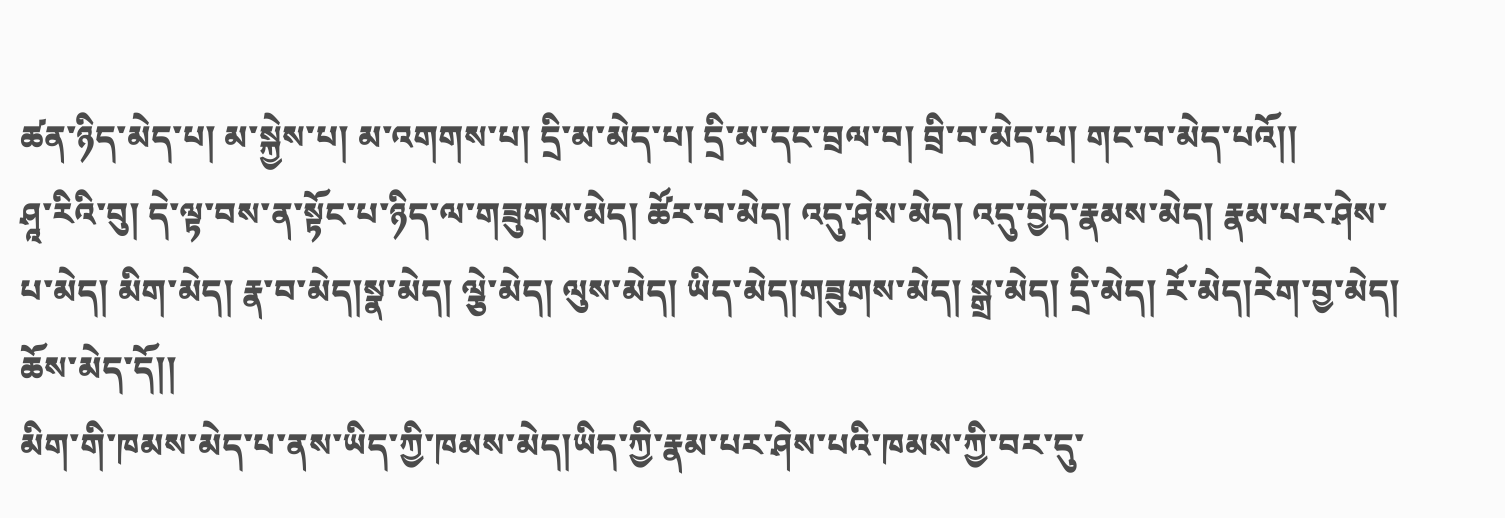ཚན་ཉིད་མེད་པ། མ་སྐྱེས་པ། མ་འགགས་པ། དྲི་མ་མེད་པ། དྲི་མ་དང་བྲལ་བ། བྲི་བ་མེད་པ། གང་བ་མེད་པའོ།།
ཤཱ་རིའི་བུ། དེ་ལྟ་བས་ན་སྟོང་པ་ཉིད་ལ་གཟུགས་མེད། ཚོར་བ་མེད། འདུ་ཤེས་མེད། འདུ་བྱེད་རྣམས་མེད། རྣམ་པར་ཤེས་པ་མེད། མིག་མེད། རྣ་བ་མེད།སྣ་མེད། ལྕེ་མེད། ལུས་མེད། ཡིད་མེད།གཟུགས་མེད། སྒྲ་མེད། དྲི་མེད། རོ་མེད།རེག་བྱ་མེད། ཆོས་མེད་དོ།།
མིག་གི་ཁམས་མེད་པ་ནས་ཡིད་ཀྱི་ཁམས་མེད།ཡིད་ཀྱི་རྣམ་པར་ཤེས་པའི་ཁམས་ཀྱི་བར་དུ་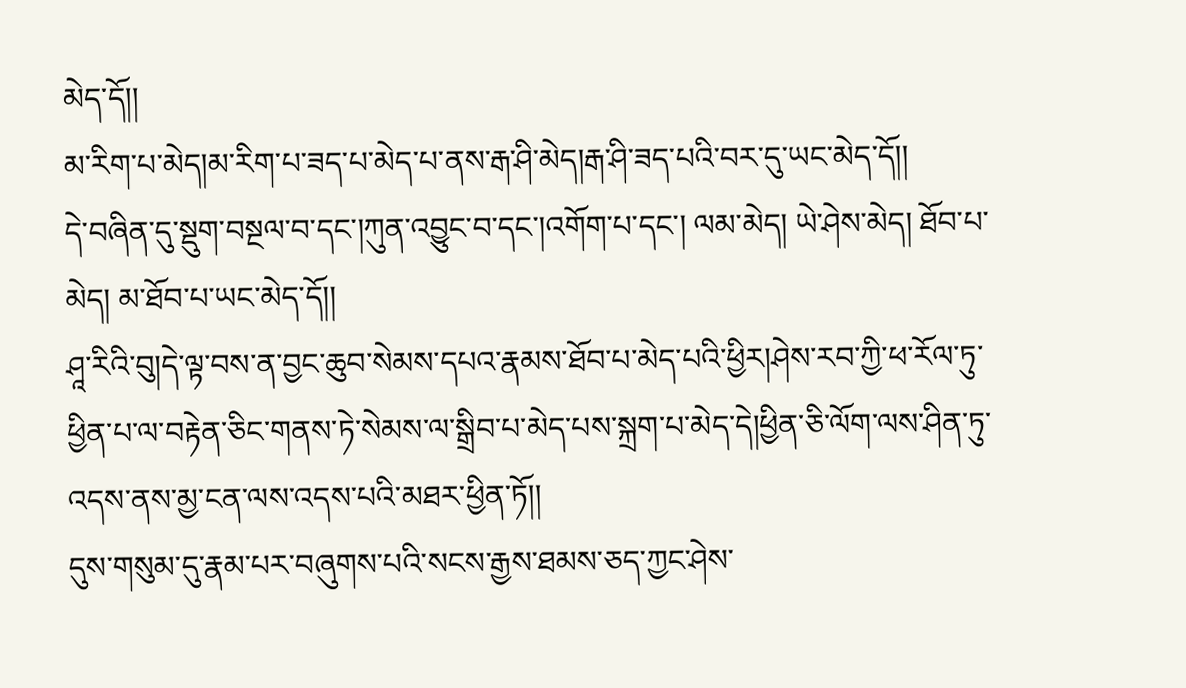མེད་དོ།།
མ་རིག་པ་མེད།མ་རིག་པ་ཟད་པ་མེད་པ་ནས་རྒ་ཤི་མེད།རྒ་ཤི་ཟད་པའི་བར་དུ་ཡང་མེད་དོ།།
དེ་བཞིན་དུ་སྡུག་བསྔལ་བ་དང་།ཀུན་འབྱུང་བ་དང་།འགོག་པ་དང་། ལམ་མེད། ཡེ་ཤེས་མེད། ཐོབ་པ་མེད། མ་ཐོབ་པ་ཡང་མེད་དོ།།
ཤཱ་རིའི་བུ།དེ་ལྟ་བས་ན་བྱང་ཆུབ་སེམས་དཔའ་རྣམས་ཐོབ་པ་མེད་པའི་ཕྱིར།ཤེས་རབ་ཀྱི་ཕ་རོལ་ཏུ་ཕྱིན་པ་ལ་བརྟེན་ཅིང་གནས་ཏེ་སེམས་ལ་སྒྲིབ་པ་མེད་པས་སྐྲག་པ་མེད་དེ།ཕྱིན་ཅི་ལོག་ལས་ཤིན་ཏུ་འདས་ནས་མྱ་ངན་ལས་འདས་པའི་མཐར་ཕྱིན་ཏོ།།
དུས་གསུམ་དུ་རྣམ་པར་བཞུགས་པའི་སངས་རྒྱས་ཐམས་ཅད་ཀྱང་ཤེས་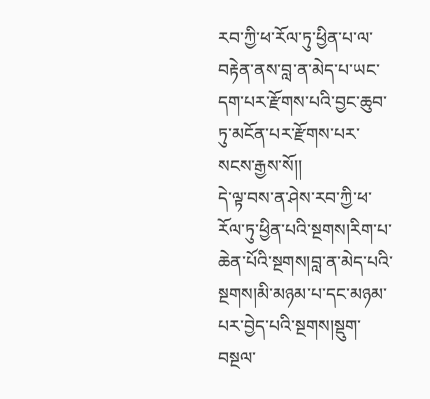རབ་ཀྱི་ཕ་རོལ་ཏུ་ཕྱིན་པ་ལ་བརྟེན་ནས་བླ་ན་མེད་པ་ཡང་དག་པར་རྫོགས་པའི་བྱང་ཆུབ་ཏུ་མངོན་པར་རྫོགས་པར་སངས་རྒྱས་སོ།།
དེ་ལྟ་བས་ན་ཤེས་རབ་ཀྱི་ཕ་རོལ་ཏུ་ཕྱིན་པའི་སྔགས།རིག་པ་ཆེན་པོའི་སྔགས།བླ་ན་མེད་པའི་སྔགས།མི་མཉམ་པ་དང་མཉམ་པར་བྱེད་པའི་སྔགས།སྡུག་བསྔལ་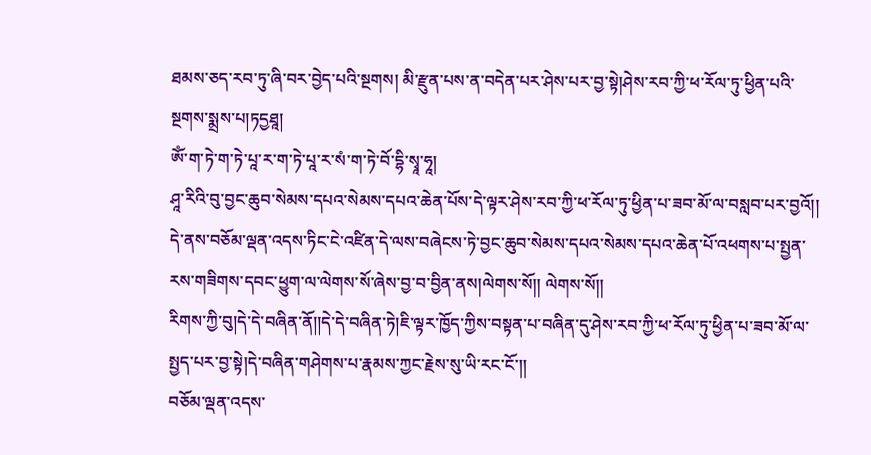ཐམས་ཅད་རབ་ཏུ་ཞི་བར་བྱེད་པའི་སྔགས། མི་རྫུན་པས་ན་བདེན་པར་ཤེས་པར་བྱ་སྟེ།ཤེས་རབ་ཀྱི་ཕ་རོལ་ཏུ་ཕྱིན་པའི་སྔགས་སྨྲས་པ།ཏདྱཐཱ།
ཨོཾ་ག་ཏེ་ག་ཏེ་པཱ་ར་ག་ཏེ་པཱ་ར་སཾ་ག་ཏེ་བོ་དྷི་སྭཱ་ཧཱ།
ཤཱ་རིའི་བུ་བྱང་ཆུབ་སེམས་དཔའ་སེམས་དཔའ་ཆེན་པོས་དེ་ལྟར་ཤེས་རབ་ཀྱི་ཕ་རོལ་ཏུ་ཕྱིན་པ་ཟབ་མོ་ལ་བསླབ་པར་བྱའོ།།
དེ་ནས་བཅོམ་ལྡན་འདས་ཏིང་ངེ་འཛིན་དེ་ལས་བཞེངས་ཏེ་བྱང་ཆུབ་སེམས་དཔའ་སེམས་དཔའ་ཆེན་པོ་འཕགས་པ་སྤྱན་རས་གཟིགས་དབང་ཕྱུག་ལ་ལེགས་སོ་ཞེས་བྱ་བ་བྱིན་ནས།ལེགས་སོ།། ལེགས་སོ།།
རིགས་ཀྱི་བུ།དེ་དེ་བཞིན་ནོ།།དེ་དེ་བཞིན་ཏེ།ཇི་ལྟར་ཁྱོད་ཀྱིས་བསྟན་པ་བཞིན་དུ་ཤེས་རབ་ཀྱི་ཕ་རོལ་ཏུ་ཕྱིན་པ་ཟབ་མོ་ལ་སྤྱད་པར་བྱ་སྟེ།དེ་བཞིན་གཤེགས་པ་རྣམས་ཀྱང་རྗེས་སུ་ཡི་རང་ངོ་།།
བཅོམ་ལྡན་འདས་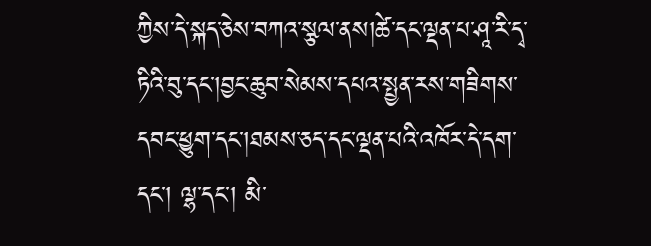ཀྱིས་དེ་སྐད་ཅེས་བཀའ་སྩལ་ནས།ཚེ་དང་ལྡན་པ་ཤཱ་རི་དྭ་ཏིའི་བུ་དང་།བྱང་ཆུབ་སེམས་དཔའ་སྤྱན་རས་གཟིགས་དབང་ཕྱུག་དང་།ཐམས་ཅད་དང་ལྡན་པའི་འཁོར་དེ་དག་དང་། ལྷ་དང་། མི་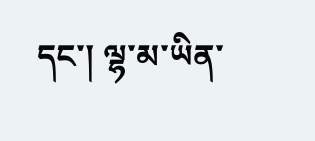དང་། ལྷ་མ་ཡིན་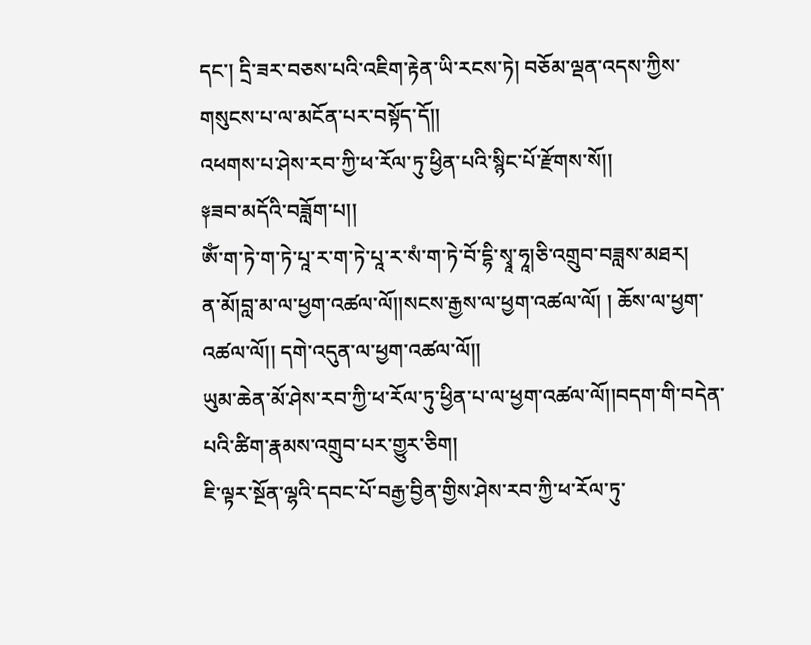དང་། དྲི་ཟར་བཅས་པའི་འཇིག་རྟེན་ཡི་རངས་ཏེ། བཅོམ་ལྡན་འདས་ཀྱིས་གསུངས་པ་ལ་མངོན་པར་བསྟོད་དོ།།
འཕགས་པ་ཤེས་རབ་ཀྱི་ཕ་རོལ་ཏུ་ཕྱིན་པའི་སྙིང་པོ་རྫོགས་སོ།།
༈ཟབ་མདོའི་བཟློག་པ།།
ཨོཾ་ག་ཏེ་ག་ཏེ་པཱ་ར་ག་ཏེ་པཱ་ར་སཾ་ག་ཏེ་བོ་དྷི་སྭཱ་ཧཱ།ཅི་འགྲུབ་བཟླས་མཐར།
ན་མོ།བླ་མ་ལ་ཕྱག་འཚལ་ལོ།།སངས་རྒྱས་ལ་ཕྱག་འཚལ་ལོ། ། ཆོས་ལ་ཕྱག་འཚལ་ལོ།། དགེ་འདུན་ལ་ཕྱག་འཚལ་ལོ།།
ཡུམ་ཆེན་མོ་ཤེས་རབ་ཀྱི་ཕ་རོལ་ཏུ་ཕྱིན་པ་ལ་ཕྱག་འཚལ་ལོ།།བདག་གི་བདེན་པའི་ཚིག་རྣམས་འགྲུབ་པར་གྱུར་ཅིག།
ཇི་ལྟར་སྔོན་ལྷའི་དབང་པོ་བརྒྱ་བྱིན་གྱིས་ཤེས་རབ་ཀྱི་ཕ་རོལ་ཏུ་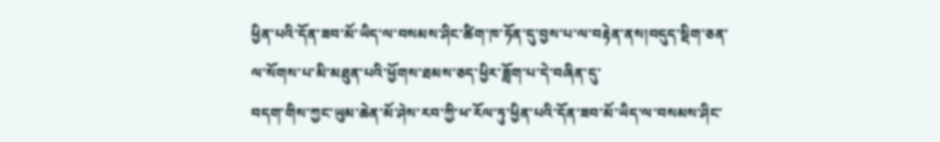ཕྱིན་པའི་དོན་ཟབ་མོ་ཡིད་ལ་བསམས་ཤིང་ཚིག་ཁ་ཏོན་དུ་བྱས་པ་ལ་བརྟེན་ནས།བདུད་སྡིག་ཅན་ལ་སོགས་པ་མི་མཐུན་པའི་ཕྱོགས་ཐམས་ཅད་ཕྱིར་ཟློག་པ་དེ་བཞིན་དུ་
བདག་གིས་ཀྱང་ཡུམ་ཆེན་མོ་ཤེས་རབ་ཀྱི་ཕ་རོལ་ཏུ་ཕྱིན་པའི་དོན་ཟབ་མོ་ཡིད་ལ་བསམས་ཤིང་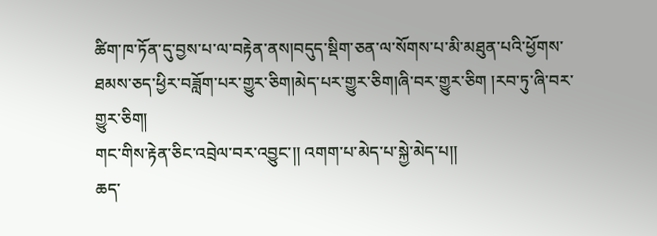ཚིག་ཁ་ཏོན་དུ་བྱས་པ་ལ་བརྟེན་ནས།བདུད་སྡིག་ཅན་ལ་སོགས་པ་མི་མཐུན་པའི་ཕྱོགས་ཐམས་ཅད་ཕྱིར་བཟློག་པར་གྱུར་ཅིག།མེད་པར་གྱུར་ཅིག།ཞི་བར་གྱུར་ཅིག །རབ་ཏུ་ཞི་བར་གྱུར་ཅིག།
གང་གིས་རྟེན་ཅིང་འབྲེལ་བར་འབྱུང་།། འགག་པ་མེད་པ་སྐྱེ་མེད་པ།།
ཆད་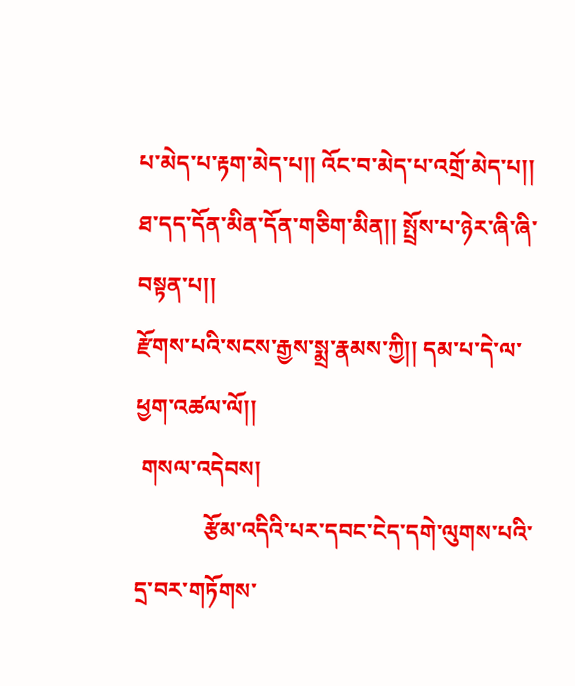པ་མེད་པ་རྟག་མེད་པ།། འོང་བ་མེད་པ་འགྲོ་མེད་པ།།
ཐ་དད་དོན་མིན་དོན་གཅིག་མིན།། སྤྲོས་པ་ཉེར་ཞི་ཞི་བསྟན་པ།།
རྫོགས་པའི་སངས་རྒྱས་སྨྲ་རྣམས་ཀྱི།། དམ་པ་དེ་ལ་ཕྱག་འཚལ་ལོ།།
 གསལ་འདེབས།
            རྩོམ་འདིའི་པར་དབང་ངེད་དགེ་ལུགས་པའི་དྲ་བར་གཏོགས་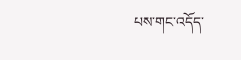པས་གང་འདོད་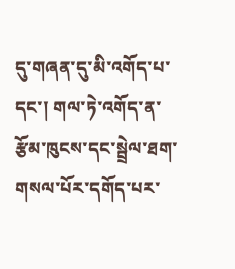དུ་གཞན་དུ་མི་འགོད་པ་དང་། གལ་ཏེ་འགོད་ན་རྩོམ་ཁུངས་དང་སྦྲེལ་ཐག་གསལ་པོར་དགོད་པར་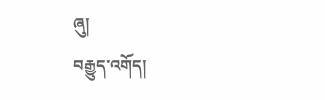ཞུ།
བརྒྱུད་འགོད།